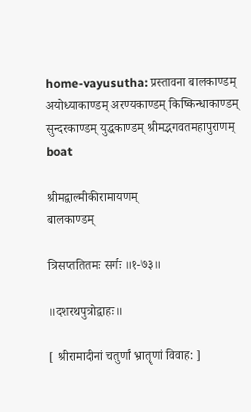home-vayusutha: प्रस्तावना बालकाण्डम् अयोध्याकाण्डम् अरण्यकाण्डम् किष्किन्धाकाण्डम् सुन्दरकाण्डम् युद्धकाण्डम् श्रीमद्भगवतमहापुराणम्
boat

श्रीमद्वाल्मीकीरामायणम्
बालकाण्डम्

त्रिसप्ततितमः सर्गः ॥१-७३॥

॥दशरथपुत्रोद्वाहः॥

[ श्रीरामादीनां चतुर्णां भ्रातॄणां विवाह: ]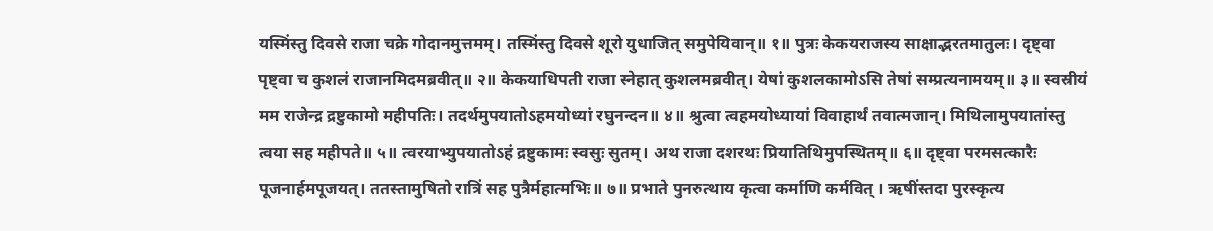यस्मिंस्तु दिवसे राजा चक्रे गोदानमुत्तमम्। तस्मिंस्तु दिवसे शूरो युधाजित् समुपेयिवान्॥ १॥ पुत्रः केकयराजस्य साक्षाद्भरतमातुलः। दृष्ट्वा पृष्ट्वा च कुशलं राजानमिदमब्रवीत्॥ २॥ केकयाधिपती राजा स्नेहात् कुशलमब्रवीत्। येषां कुशलकामोऽसि तेषां सम्प्रत्यनामयम्॥ ३॥ स्वस्रीयं मम राजेन्द्र द्रष्टुकामो महीपतिः। तदर्थमुपयातोऽहमयोध्यां रघुनन्दन॥ ४॥ श्रुत्वा त्वहमयोध्यायां विवाहार्थं तवात्मजान्। मिथिलामुपयातांस्तु त्वया सह महीपते॥ ५॥ त्वरयाभ्युपयातोऽहं द्रष्टुकामः स्वसुः सुतम्। अथ राजा दशरथः प्रियातिथिमुपस्थितम्॥ ६॥ दृष्ट्वा परमसत्कारैः पूजनार्हमपूजयत्। ततस्तामुषितो रात्रिं सह पुत्रैर्महात्मभिः॥ ७॥ प्रभाते पुनरुत्थाय कृत्वा कर्माणि कर्मवित् । ऋषींस्तदा पुरस्कृत्य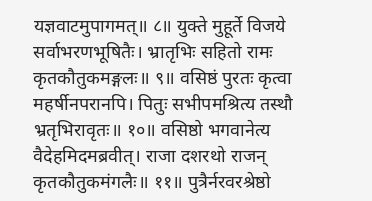यज्ञवाटमुपागमत्॥ ८॥ युक्ते मुहूर्ते विजये सर्वाभरणभूषितैः। भ्रातृभिः सहितो रामः कृतकौतुकमङ्गलः॥ ९॥ वसिष्ठं पुरतः कृत्वा महर्षीनपरानपि। पितुः सभीपमश्रित्य तस्थौ भ्रतृभिरावृतः॥ १०॥ वसिष्ठो भगवानेत्य वैदेहमिदमब्रवीत्। राजा दशरथो राजन् कृतकौतुकमंगलैः॥ ११॥ पुत्रैर्नरवरश्रेष्ठो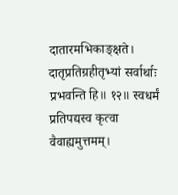दातारमभिकाङ्क्षते। दातृप्रतिग्रहीतृभ्यां सर्वार्थाः प्रभवन्ति हि॥ १२॥ स्वधर्मं प्रतिपद्यस्व कृत्वा वैवाह्यमुत्तमम्।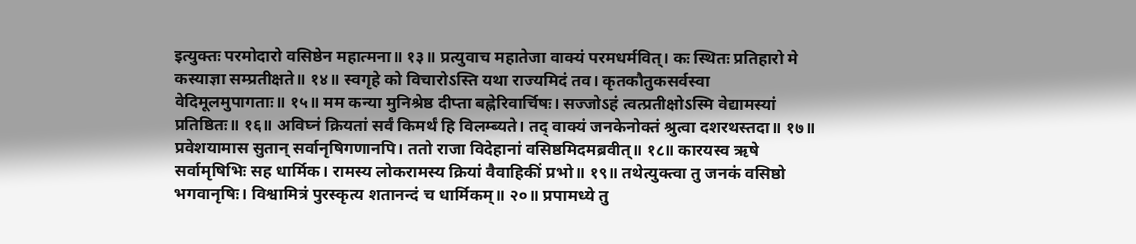इत्युक्तः परमोदारो वसिष्ठेन महात्मना॥ १३॥ प्रत्युवाच महातेजा वाक्यं परमधर्मवित्। कः स्थितः प्रतिहारो मे कस्याज्ञा सम्प्रतीक्षते॥ १४॥ स्वगृहे को विचारोऽस्ति यथा राज्यमिदं तव। कृतकौतुकसर्वस्वा वेदिमूलमुपागताः॥ १५॥ मम कन्या मुनिश्रेष्ठ दीप्ता बह्नेरिवार्चिषः। सज्जोऽहं त्वत्प्रतीक्षोऽस्मि वेद्यामस्यां प्रतिष्ठितः॥ १६॥ अविघ्नं क्रियतां सर्वं किमर्थं हि विलम्ब्यते। तद् वाक्यं जनकेनोक्तं श्रुत्वा दशरथस्तदा॥ १७॥ प्रवेशयामास सुतान् सर्वानृषिगणानपि। ततो राजा विदेहानां वसिष्ठमिदमब्रवीत्॥ १८॥ कारयस्व ऋषे सर्वामृषिभिः सह धार्मिक। रामस्य लोकरामस्य क्रियां वैवाहिकीं प्रभो॥ १९॥ तथेत्युक्त्वा तु जनकं वसिष्ठो भगवानृषिः। विश्वामित्रं पुरस्कृत्य शतानन्दं च धार्मिकम्॥ २०॥ प्रपामध्ये तु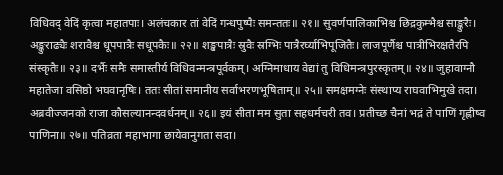विधिवद् वेदिं कृत्वा महातपाः। अलंचकार तां वेदिं गन्धपुष्पैः समन्ततः॥ २१॥ सुवर्णपालिकाभिश्च छिद्रकुम्भैश्च साङ्कुरैः। अङ्कुराढ्यैः शरावैश्च धूपपात्रैः सधूपकैः॥ २२॥ शङ्खपात्रैः स्रुवैः स्रग्भिः पात्रैरर्घ्याभिपूजितैः। लाजपूर्णैश्च पात्रीभिरक्षतैरपि संस्कृतैः॥ २३॥ दर्भैः समैः समास्तीर्य विधिवन्मन्त्रपूर्वकम्। अग्निमाधाय वेद्यां तु विधिमन्त्रपुरस्कृतम्॥ २४॥ जुहावाग्नौ महातेजा वसिष्ठो भघवानृषिः। ततः सीतां समानीय सर्वाभरणभूषिताम्॥ २५॥ समक्षमग्नेः संस्थाप्य राघवाभिमुखे तदा। अब्रवीज्जनको राजा कौसल्यानन्दवर्धनम्॥ २६॥ इयं सीता मम सुता सहधर्मचरी तव। प्रतीच्छ चैनां भद्रं ते पाणिं गृह्णीष्व पाणिना॥ २७॥ पतिव्रता महाभागा छायेवानुगता सदा।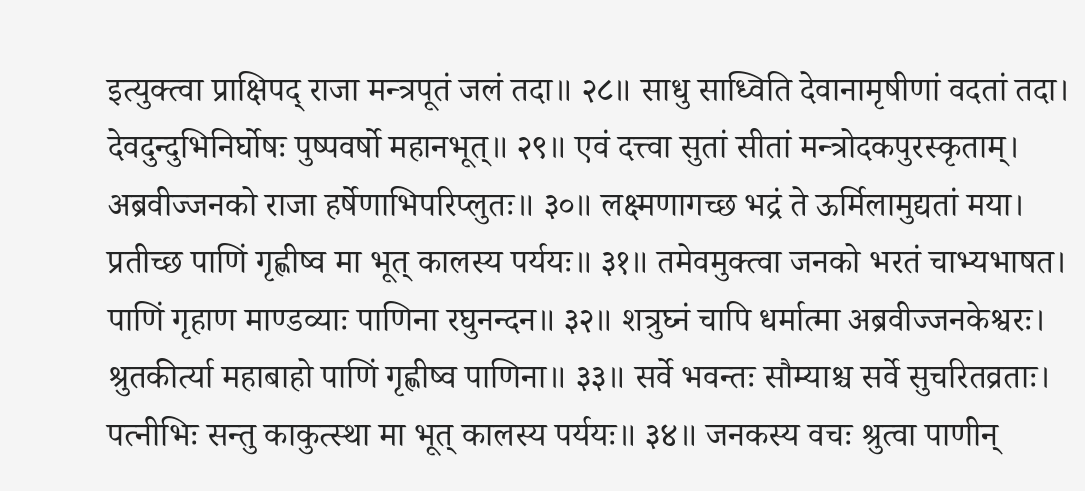इत्युक्त्वा प्राक्षिपद् राजा मन्त्रपूतं जलं तदा॥ २८॥ साधु साध्विति देवानामृषीणां वदतां तदा। देवदुन्दुभिनिर्घोषः पुष्पवर्षो महानभूत्॥ २९॥ एवं दत्त्वा सुतां सीतां मन्त्रोदकपुरस्कृताम्। अब्रवीज्जनको राजा हर्षेणाभिपरिप्लुतः॥ ३०॥ लक्ष्मणागच्छ भद्रं ते ऊर्मिलामुद्यतां मया। प्रतीच्छ पाणिं गृह्णीष्व मा भूत् कालस्य पर्ययः॥ ३१॥ तमेवमुक्त्वा जनको भरतं चाभ्यभाषत। पाणिं गृहाण माण्डव्याः पाणिना रघुनन्दन॥ ३२॥ शत्रुघ्नं चापि धर्मात्मा अब्रवीज्जनकेश्वरः। श्रुतकीर्त्या महाबाहो पाणिं गृह्णीष्व पाणिना॥ ३३॥ सर्वे भवन्तः सौम्याश्च सर्वे सुचरितव्रताः। पत्नीभिः सन्तु काकुत्स्था मा भूत् कालस्य पर्ययः॥ ३४॥ जनकस्य वचः श्रुत्वा पाणीन्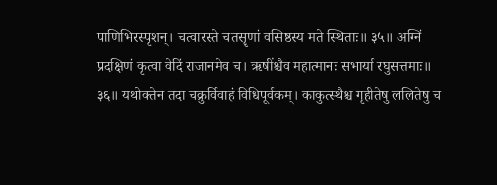पाणिभिरस्पृशन्। चत्वारस्ते चतसॄणां वसिष्ठस्य मते स्थिताः॥ ३५॥ अग्निं प्रदक्षिणं कृत्वा वेदिं राजानमेव च। ऋषींश्चैव महात्मानः सभार्या रघुसत्तमाः॥ ३६॥ यथोक्तेन तदा चक्रुर्विवाहं विधिपूर्वकम्। काकुत्स्थैश्च गृहीतेषु ललितेषु च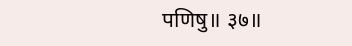पणिषु॥ ३७॥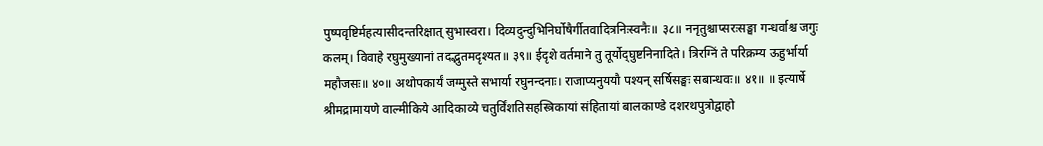पुष्पवृष्टिर्महत्यासीदन्तरिक्षात् सुभास्वरा। दिव्यदुन्दुभिनिर्घोषैर्गीतवादित्रनिःस्वनैः॥ ३८॥ ननृतुश्चाप्सरःसङ्घा गन्धर्वाश्च जगुः कलम्। विवाहे रघुमुख्यानां तदद्भुतमदृश्यत॥ ३९॥ ईदृशे वर्तमाने तु तूर्योद‍्घुष्टनिनादिते। त्रिरग्निं ते परिक्रम्य ऊहुर्भार्या महौजसः॥ ४०॥ अथोपकार्यं जग्मुस्ते सभार्या रघुनन्दनाः। राजाप्यनुययौ पश्यन् सर्षिसङ्घः सबान्धवः॥ ४१॥ ॥ इत्यार्षे श्रीमद्रामायणे वाल्मीकिये आदिकाव्ये चतुर्विंशतिसहस्त्रिकायां संहितायां बालकाण्डे दशरथपुत्रोद्वाहो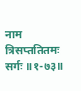नाम त्रिसप्ततितमः सर्गः ॥१-७३॥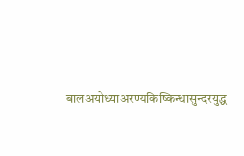बालअयोध्याअरण्यकिष्किन्धासुन्दरयुद्ध